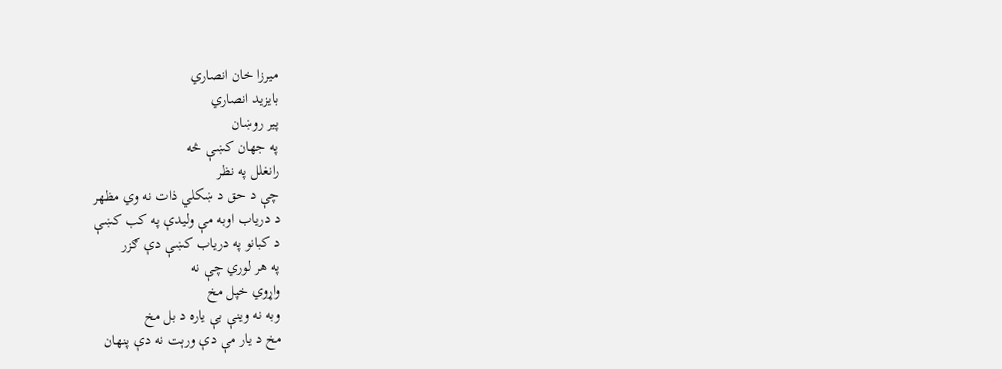ميرزا خان انصاري
بايزيد انصاري
پير روښان
په جهان کښې څه
رانغلل په نظر
چې د حق د ښکلي ذات نه وي مظهر
د درياب اوبه مې وليدې په کب کښې
د کبانو په درياب کښې دې ګزر
په هر لوري چې نه
واړوي خپل مخ
وبه نه وينې بې ياره د بل مخ
مخ د يار مې دې ورېت نه دې پنهان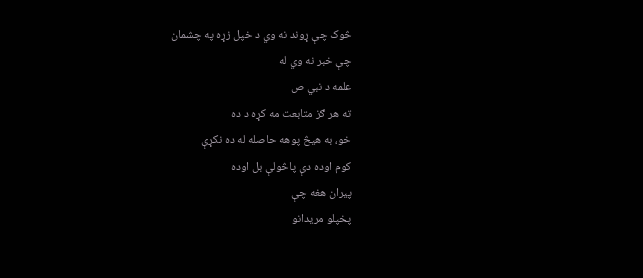څوک چې ړوند نه وي د خپل زړه په چشمان
چې خبر نه وي له
علمه د نبي ص
ته هر ګز متابعت مه کړه د ده
خو، به هيڅ پوهه حاصله له ده نکړې
کوم اوده دې پاڅولې بل اوده
پيران هغه چې
پخپلو مريدانو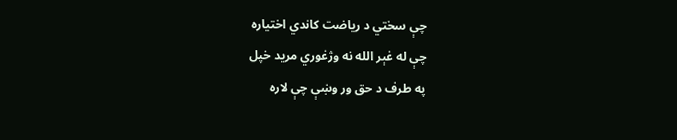چې سختي د رياضت کاندي اختياره
چې له غېر الله نه وژغوري مريد خپل
په طرف د حق ور وښې چې لاره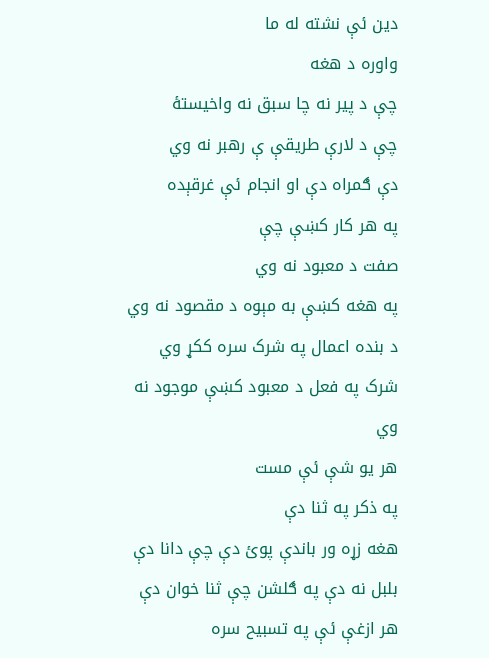دين ئې نشته له ما
واوره د هغه
چې د پير نه چا سبق نه واخيستۀ
چې د لارې طريقې ې رهبر نه وي
دې ګمراه دې او انجام ئې غرقېده
په هر کار کښې چې
صفت د معبود نه وي
په هغه کښې به مېوه د مقصود نه وي
د بنده اعمال په شرک سره ککړ وي
شرک په فعل د معبود کښې موجود نه وي
هر يو شې ئې مست
په ذکر په ثنا دې
هغه زړه ور باندې پوئ دې چې دانا دې
بلبل نه دې په ګلشن چې ثنا خوان دې
هر ازغې ئې په تسبيح سره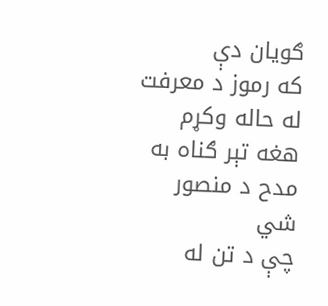ګويان دې
که رموز د معرفت
له حاله وکړم
هغه تېر ګناه به مدح د منصور شي
چې د تن له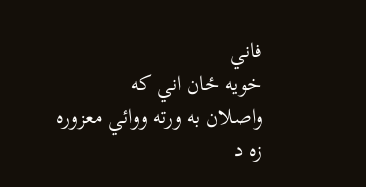فاني
خويه ځان اني که
واصلان به ورته ووائي معزوره
زه د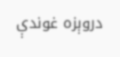دروېزه غوندې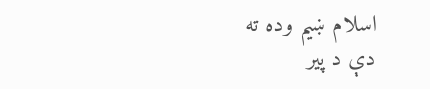اسلام ښيم وده ته
دې د پير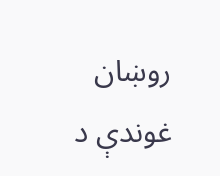روښان غوندې د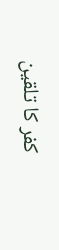کفر کا تلقين